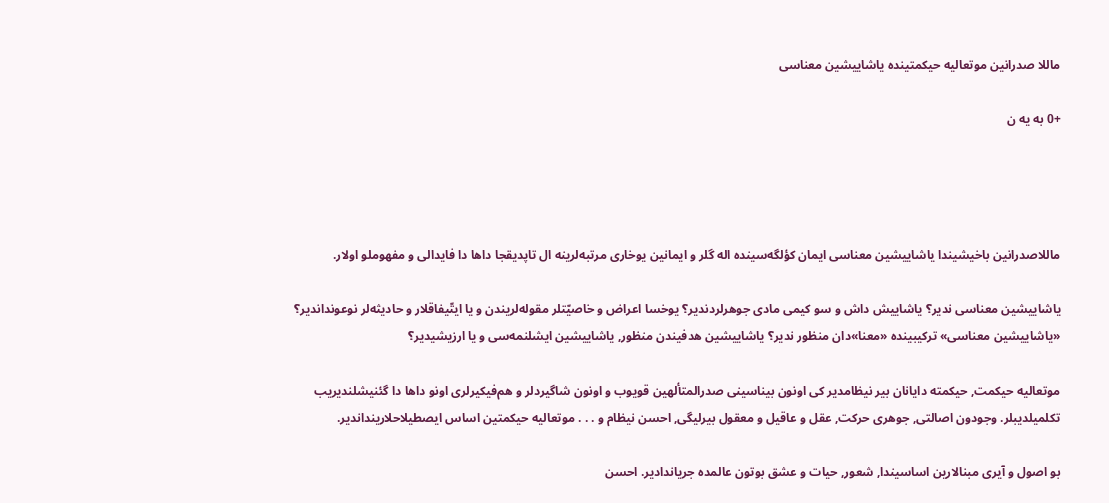ماللا صدرانین موتعالیه حیكمتینده یاشاییشین معناسی

+0 به یه ن




ماللاصدرانین باخیشیندا یاشاییشین معناسی ایمان كؤلگه‌سینده اله گلر و ایمانین یوخاری مرتبه‌لرینه ال تاپدیقجا داها دا فایدالی و مفهوملو اولار.

یاشاییشین معناسی ندیر؟ یاشاییش داش و سو كیمی مادی جوهرلردندیر؟ یوخسا اعراض و خاصیّتلر مقوله‌لریندن و یا ایتّیفاقلار و حادیثه‌لر نوعونداندیر؟ «یاشاییشین معناسی» تركیبینده «معنا»دان منظور ندیر؟ یاشاییشین هدفیندن منظور, یاشاییشین ایشلنمه‌سی و یا ارزیشیدیر؟

موتعالیه حیكمت, حیكمته دایانان بیر نیظامدیر كی اونون بیناسینی صدرالمتألهین قویوب و اونون شاگیردلر و هم‌فیكیرلری اونو داها دا گئنیشلندیریب تكلمیلدیبلر. وجودون اصالتی, جوهری حركت, عقل و عاقیل و معقول بیرلیگی, احسن نیظام و . . . موتعالیه حیكمتین اساس ایصطیلاحلارینداندیر.

بو اصول و آیری مبنالارین اساسیندا, شعور, حیات و عشق بوتون عالمده جریاندادیر. احسن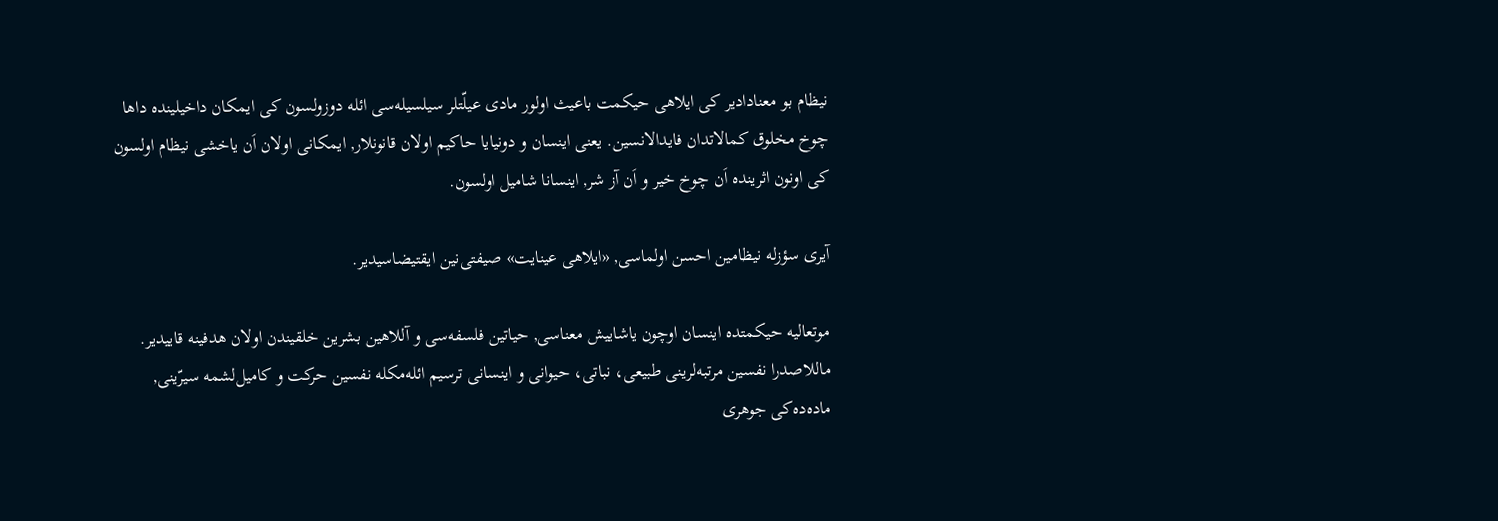نیظام بو معنادادیر كی ایلاهی حیكمت باعیث اولور مادی عیلّتلر سیلسیله‌سی ائله دوزولسون كی ایمكان داخیلینده داها چوخ مخلوق كمالاتدان فایدالانسین. یعنی اینسان و دونیایا حاكیم اولان قانونلار, ایمكانی اولان اَن یاخشی نیظام اولسون كی اونون اثرینده اَن چوخ خیر و اَن آز شر, اینسانا شامیل اولسون.

آیری سؤزله نیظامین احسن اولماسی, «ایلاهی عینایت» صیفتی‌نین ایقتیضاسیدیر.

موتعالیه حیكمتده اینسان اوچون یاشاییش معناسی, حیاتین فلسفه‌سی و آللاهین بشرین خلقیندن اولان هدفینه قاییدیر. ماللاصدرا نفسین مرتبه‌لرینی طبیعی، نباتی، حیوانی و اینسانی ترسیم ائله‌مكله نفسین حركت و كامیل‌لشمه سیرّینی, ماده‌ده‌كی جوهری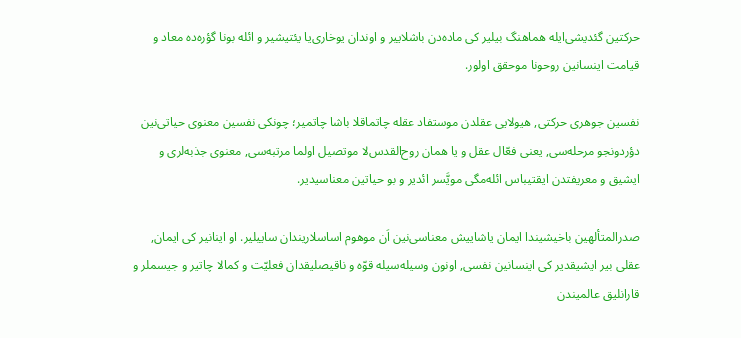حركتین گئدیشی‌ایله هماهنگ بیلیر كی ماده‌دن باشلاییر و اوندان یوخاری‌یا یئتیشیر و ائله بونا گؤره‌ده معاد و قیامت اینسانین روحونا موحقق اولور.

نفسین جوهری حركتی, هیولایی عقلدن موستفاد عقله چاتماقلا باشا چاتمیر؛ چونكی نفسین معنوی حیاتی‌نین دؤردونجو مرحله‌سی, یعنی فعّال عقل و یا همان روح‌القدس‌‌لا موتصیل اولما مرتبه‌سی, معنوی جذبه‌لری و ایشیق و معریفتدن ایقتیباس ائله‌مگی مویَّسر ائدیر و بو حیاتین معناسیدیر.

صدرالمتألهین باخیشیندا ایمان یاشاییش معناسی‌نین اَن موهوم اساسلاریندان ساییلیر. او اینانیر كی ایمان, عقلی بیر ایشیقدیر كی اینسانین نفسی, اونون وسیله‌سیله قوّه و ناقیصلیقدان فعلیّت و كمالا چاتیر و جیسملر و قارانلیق عالمیندن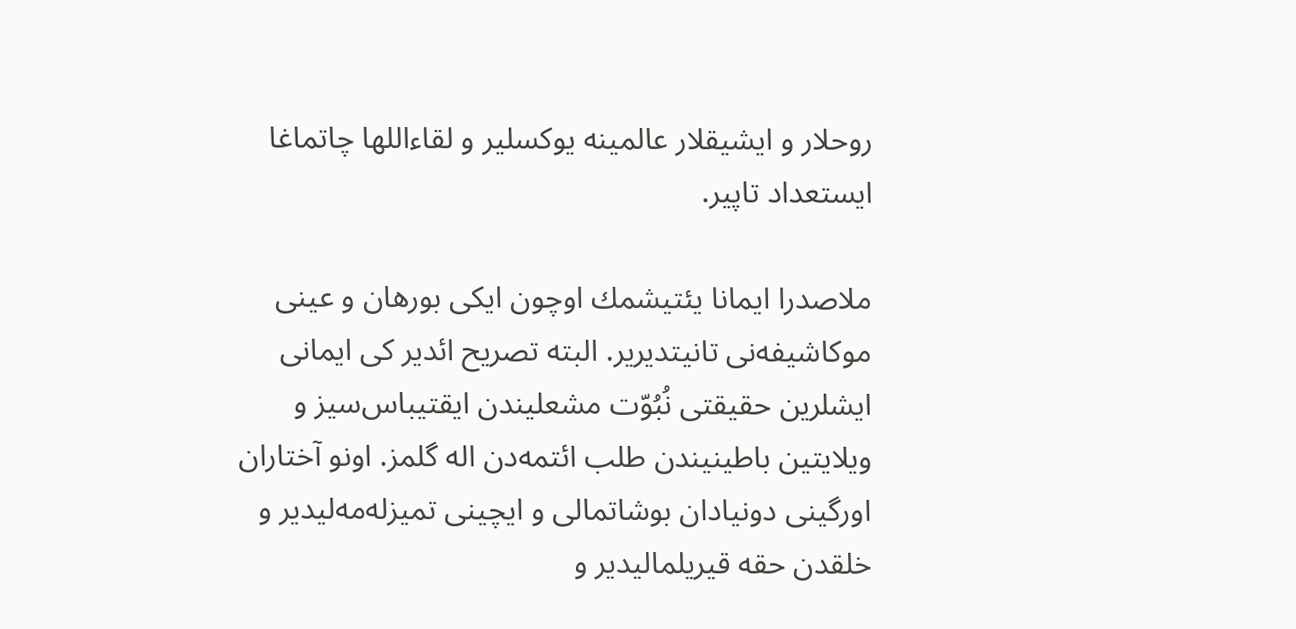روحلار و ایشیقلار عالمینه یوكسلیر و لقاءاللها چاتماغا ایستعداد تاپیر.

ملاصدرا ایمانا یئتیشمك اوچون ایكی بورهان و عینی موكاشیفه‌نی تانیتدیریر. البته تصریح ائدیر كی ایمانی ایشلرین حقیقتی نُبُوّت مشعلیندن ایقتیباس‌سیز و ویلایتین باطینیندن طلب ائتمه‌دن اله گلمز. اونو آختاران اورگینی دونیادان بوشاتمالی و ایچینی تمیزله‌مه‌لیدیر و خلقدن حقه قیریلمالیدیر و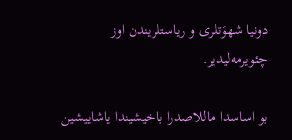دونیا شهوَتلری و ریاستلریندن اوز چئویرمه‌لیدیر.

بو اساسدا ماللاصدرا باخیشیندا یاشاییشین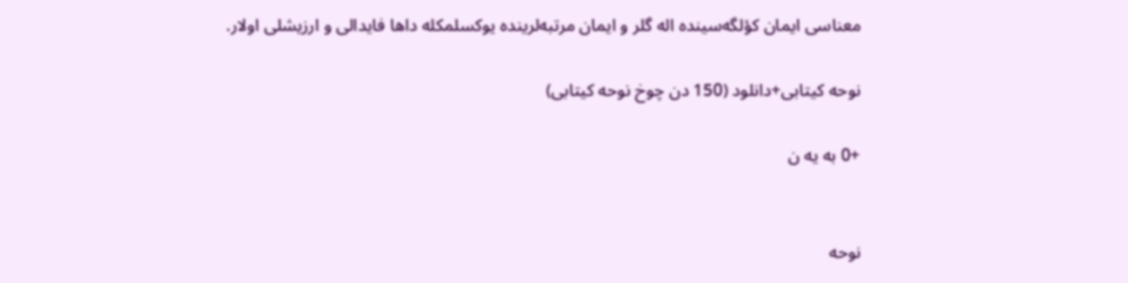معناسی ایمان كؤلگه‌سینده اله گلر و ایمان مرتبه‌لرینده یوكسلمكله داها فایدالی و ارزیشلی اولار.

نوحه كیتابی+دانلود (150 دن چوخ نوحه كیتابی)

+0 به یه ن


نوحه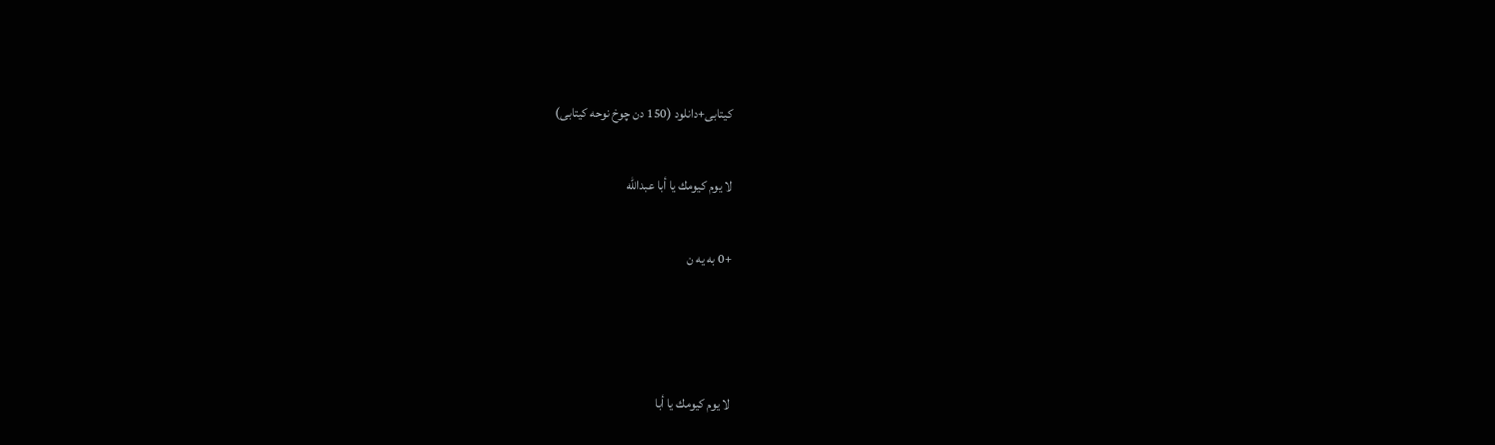كیتابی+دانلود (150 دن چوخ نوحه كیتابی)

لا یوم كیومك یا أبا عبدالله

+0 به یه ن



لا یوم كیومك یا أبا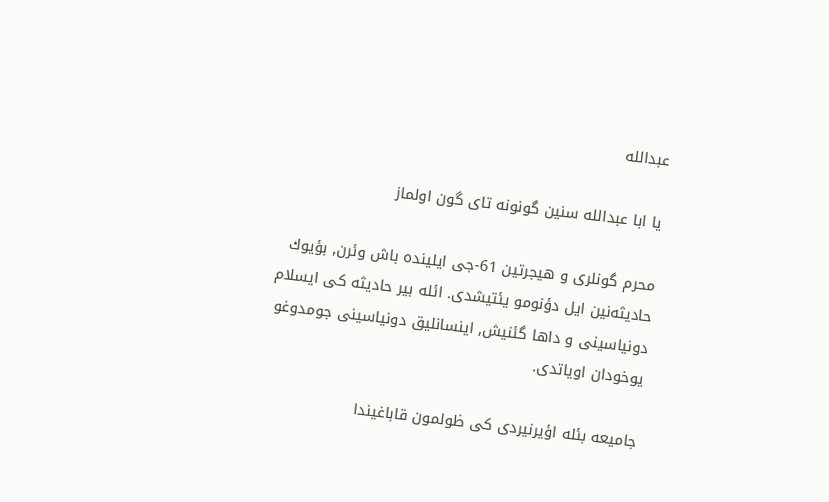عبدالله

یا ابا عبدالله سنین گونونه تای گون اولماز

محرم گونلری و هیجرتین 61-جی ایلینده باش وئرن, بؤیوك حادیثه‌نین ایل دؤنومو یئتیشدی. ائله بیر حادیثه كی ایسلام دونیاسینی و داها گئنیش, اینسانلیق دونیاسینی جومدوغو یوخودان اویاتدی.

جامیعه بئله اؤیرنیردی كی ظولمون قاباغیندا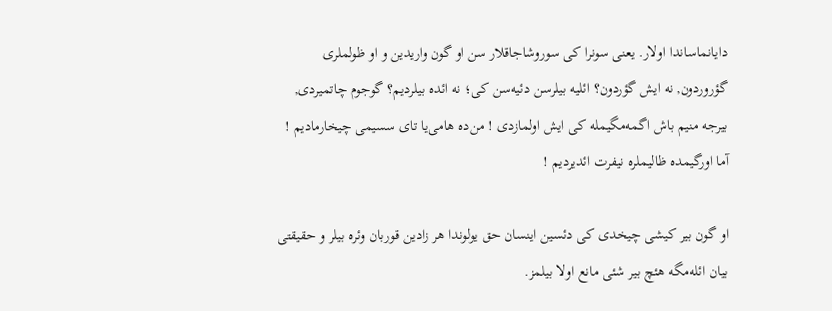دایانماساندا اولار. یعنی سونرا كی سوروشاجاقلار سن او گون واریدین و او ظولملری گؤروردون, نه ایش گؤردون؟ ائلیه بیلرسن دئیه‌سن كی؛ نه ائده بیلردیم؟ گوجوم چاتمیردی, بیرجه منیم باش اگمه‌مگیمله كی ایش اولمازدی ! من‌ده هامی‌یا تای سسیمی چیخارمادیم ! آما اورگیمده ظالیملره نیفرت ائدیردیم !

او گون بیر كیشی چیخدی كی دئسین اینسان حق یولوندا هر زادین قوربان وئره بیلر و حقیقتی بیان ائله‌مگه هئچ بیر شئی مانع اولا بیلمز.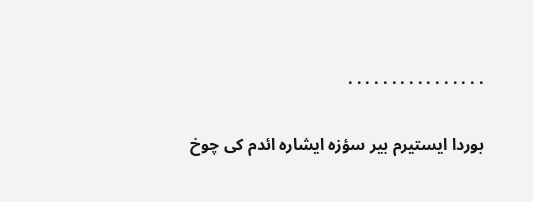. . . . . . . . . . . . . . . .

بوردا ایستیرم بیر سؤزه ایشاره ائدم كی چوخ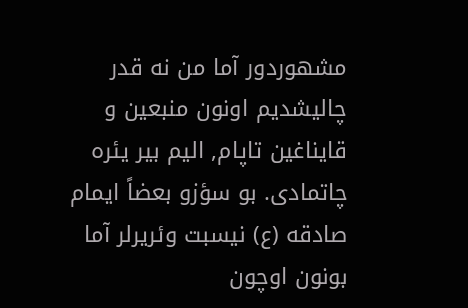مشهوردور آما من نه قدر چالیشدیم اونون منبعین و قایناغین تاپام, الیم بیر یئره چاتمادی. بو سؤزو بعضاً ایمام صادقه (ع) نیسبت وئریرلر آما بونون اوچون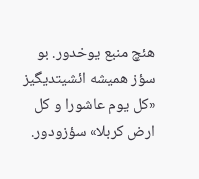هئچ منبع یوخدور. بو سؤز همیشه ائشیتدیگیز «كل یوم عاشورا و كل ارض كربلا» سؤزودور.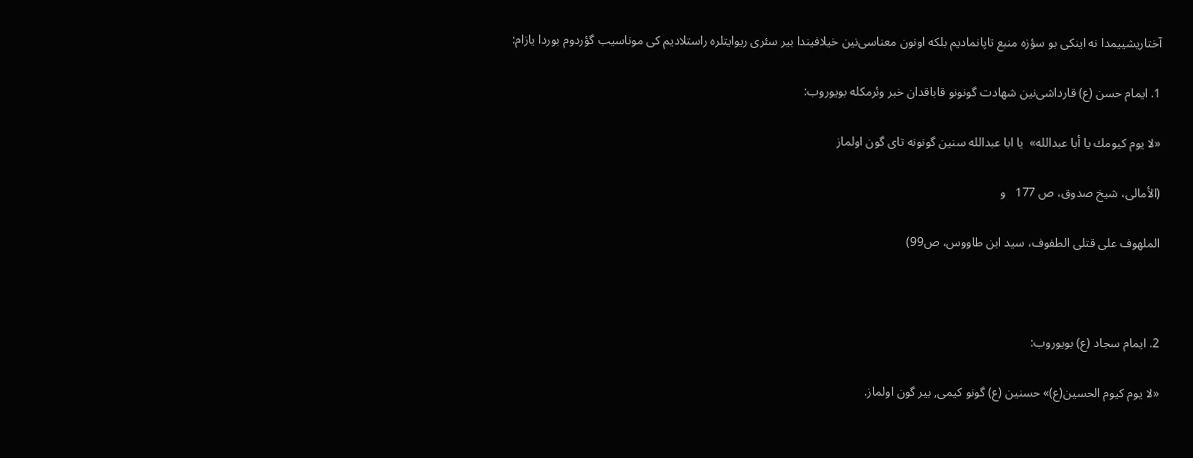آختاریشییمدا نه اینكی بو سؤزه منبع تاپانمادیم بلكه اونون معناسی‌نین خیلافیندا بیر سئری ریوایتلره راستلادیم كی موناسیب گؤردوم بوردا یازام:

1. ایمام حسن (ع) قارداشی‌نین شهادت گونونو قاباقدان خبر وئرمكله بویوروب:

«لا یوم كیومك یا أبا عبدالله»  یا ابا عبدالله سنین گونونه تای گون اولماز

(الأمالی، شیخ صدوق، ص 177   و

الملهوف علی قتلی الطفوف، سید ابن طاووس، ص99)



2. ایمام سجاد (ع) بویوروب:

«لا یوم كیوم الحسین(ع)» حسنین (ع) گونو كیمی, بیر گون اولماز.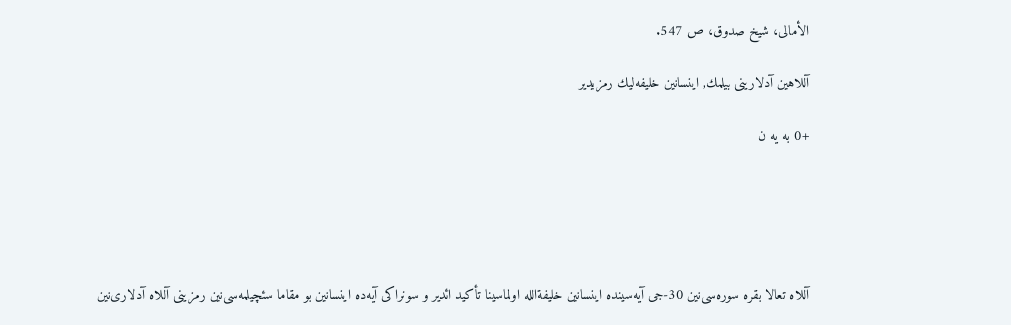الأمالی، شیخ صدوق، ص 547.

آللاهین آدلارینی بیلمك, اینسانین خلیفه‌لیك رمزیدیر

+0 به یه ن





آللاه تعالا بقره سوره‌سی‌نین 30-جی آیه‌سینده اینسانین خلیفةالله اولماسینا تأكید ائدیر و سونراكی آیه‌ده اینسانین بو مقاما سئچیلمه‌سی‌نین رمزینی آللاه آدلاری‌نین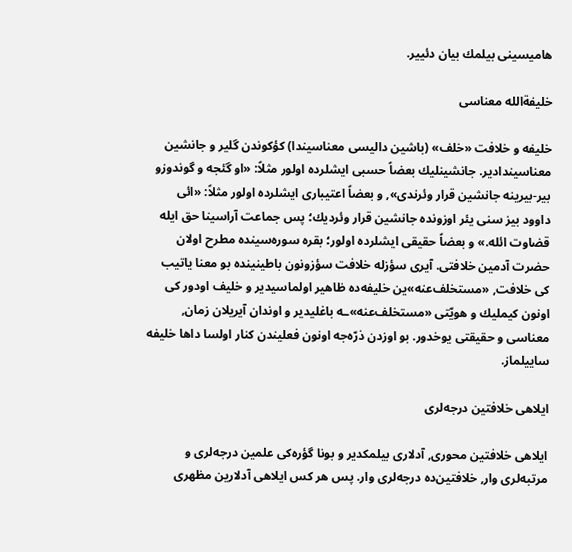هامیسینی بیلمك بیان دئییر.

خلیفةالله معناسی

خلیفه و خلافت «خلف» (باشین دالیسی معناسیندا) كؤكوندن گلیر و جانشین معناسیندادیر. جانشینلیك بعضاً حسبی ایشلرده اولور مثلاً: «او گئجه و گوندوزو بیر-بیرینه جانشین قرار وئرندی», و بعضاً اعتیباری ایشلرده اولور مثلاً: «ائی داوود بیز سنی یئر اوزونده جانشین قرار وئردیك؛ پس جماعت آراسینا حق ایله قضاوت ائله.» و بعضاً حقیقی ایشلرده اولور؛ بقره‌ سوره‌سینده مطرح اولان حضرت آدمین خلافتی. آیری سؤزله خلافت سؤزونون باطینینده بو معنا یاتیب كی خلافت, «مستخلف‌عنه»ین خلیفه‌ده ظاهیر اولماسیدیر و خلیف اودور كی اونون كیملیك و هویّتی «مستخلف‌عنه»ـه باغلیدیر و اوندان آیریلان زمان, معناسی و حقیقتی یوخدور. بو اوزدن ذرّه‌جه اونون فعلیندن كنار اولسا داها خلیفه ساییلماز.

ایلاهی خلافتین درجه‌لری

ایلاهی خلافتین محوری, آدلاری بیلمكدیر و بونا گؤره‌كی علمین درجه‌لری و مرتبه‌لری وار, خلافتین‌ده درجه‌لری وار. پس هر كس ایلاهی آدلارین مظهری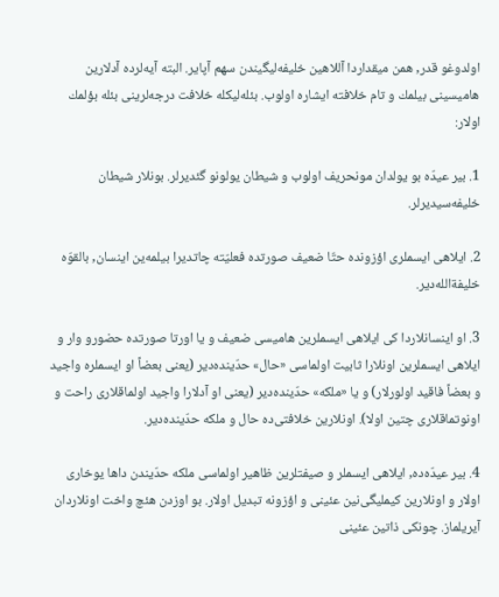اولدوغو قدر, همن میقداردا آللاهین خلیفه‌لیگیندن سهم آپایر. البته آیه‌لرده آدلارین هامیسینی بیلمك و تام خلافته ایشاره اولوب. بئله‌لیكله خلافت درجه‌لرینی بئله بؤلمك اولار:

1. بیر عیدّه بو یولدان مونحریف اولوب و شیطان یولونو گئدیرلر. بونلار شیطان خلیفه‌سیدیرلر.

2. ایلاهی ایسملری اؤزونده حتّا ضعیف صورتده فعلیّته چاتدیرا بیلمه‌ین اینسان, بالقوّه خلیفةالله‌دیر.

3. او اینسانلاردا كی ایلاهی ایسملرین هامیسی ضعیف و یا اورتا صورتده حضورو وار و ایلاهی ایسملرین اونلارا ثابیت اولماسی «حال» حدّینده‌دیر (یعنی بعضاً او ایسملره واجید و بعضاً فاقید اولورلار) و یا «ملكه» حدّینده‌دیر (یعنی او آدلارا واجید اولماقلاری راحت و اونوتماقلاری چتین اولا). اونلارین خلافتی‌ده حال و ملكه حدّینده‌دیر.

4. بیر عیدّه‌ده, ایلاهی ایسملر و صیفتلرین ظاهیر اولماسی ملكه حدّیندن داها یوخاری اولار و اونلارین كیملیگی‌نین عئینی و اؤزونه تبدیل اولار. بو اوزدن هئچ واخت اونلاردان آیریلماز. چونكی ذاتین عئینی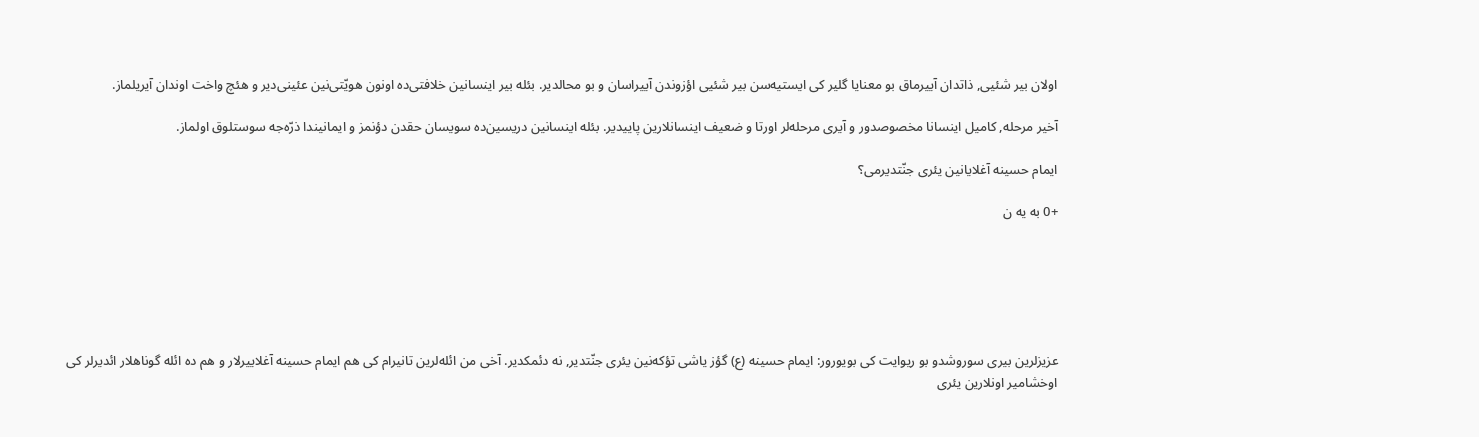اولان بیر شئیی, ذاتدان آییرماق بو معنایا گلیر كی ایستیه‌سن بیر شئیی اؤزوندن آییراسان و بو محالدیر. بئله بیر اینسانین خلافتی‌ده اونون هویّتی‌نین عئینی‌دیر و هئچ واخت اوندان آیریلماز.

آخیر مرحله, كامیل اینسانا مخصوصدور و آیری مرحله‌لر اورتا و ضعیف اینسانلارین پاییدیر. بئله اینسانین دریسین‌ده سویسان حقدن دؤنمز و ایمانیندا ذرّه‌جه سوستلوق اولماز.

ایمام حسینه آغلایانین یئری جنّتدیرمی؟

+0 به یه ن






عزیزلرین بیری سوروشدو بو ریوایت كی بویورور: ایمام حسینه (ع) گؤز یاشی تؤكه‌نین یئری جنّتدیر, نه دئمكدیر. آخی من ائله‌لرین تانیرام كی هم ایمام حسینه آغلاییرلار و هم ده ائله گوناهلار ائدیرلر كی اوخشامیر اونلارین یئری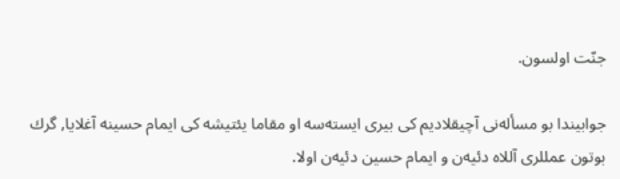جنّت اولسون.

جوابیندا بو مسأله‌نی آچیقلادیم كی بیری ایسته‌سه او مقاما یئتیشه كی ایمام حسینه آغلایا, گرك بوتون عمللری آللاه دئیه‌ن و ایمام حسین دئیه‌ن اولا.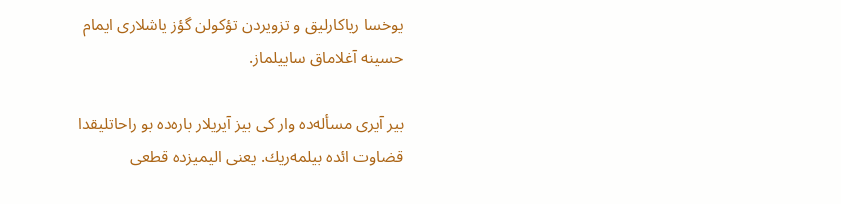یوخسا ریاكارلیق و تزویردن تؤكولن گؤز یاشلاری ایمام حسینه آغلاماق ساییلماز.

بیر آیری مسأله‌ده وار كی بیز آیریلار باره‌ده بو راحاتلیقدا قضاوت ائده بیلمه‌ریك. یعنی الیمیزده قطعی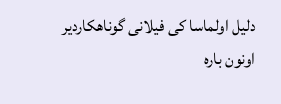دلیل اولماسا كی فیلانی گوناهكاردیر اونون باره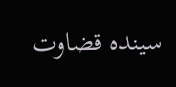سینده قضاوت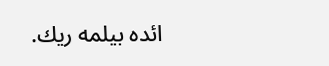ائده بیلمه ریك.